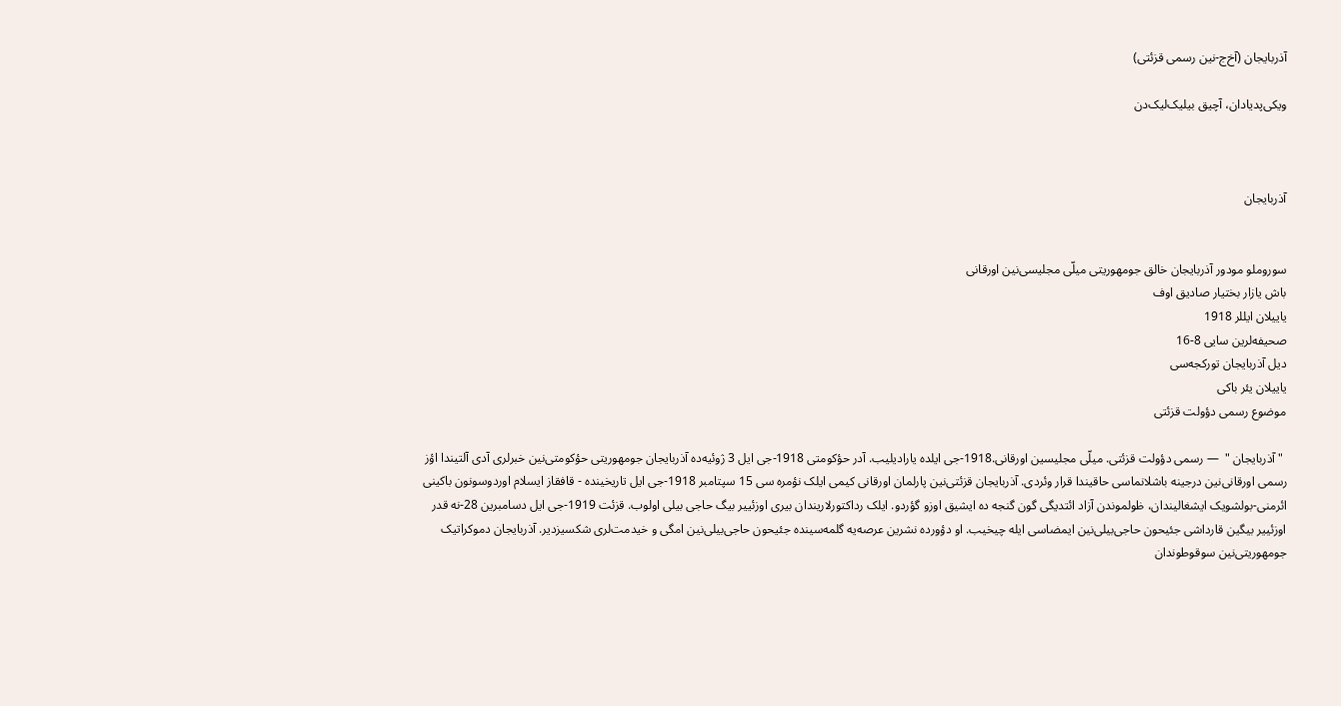آذربایجان (آخ‌ج-نین رسمی قزئتی)

ویکی‌پدیادان، آچیق بیلیک‌لیک‌دن



آذربایجان


سوروملو مودور آذربایجان خالق جومهوریتی میلّی مجلیسی‌نین اورقانی
باش یازار بختیار صادیق اوف
یاییلان ایللر 1918
صحیفه‌لرین سایی 8-16
دیل آذربایجان تورکجه‌سی
یاییلان یئر باکی
موضوع رسمی دؤولت قزئتی

 " آذربایجان "  — رسمی دؤولت قزئتی. میلّی مجلیسین اورقانی.1918-جی ایلده یارادیلیب. آدر حؤکومتی 1918-جی ایل 3 ژوئیه‌ده آذربایجان جومهوریتی حؤکومتی‌نین خبرلری آدی آلتیندا اؤز رسمی اورقانی‌نین درجینه باشلانماسی حاقیندا قرار وئردی. آذربایجان قزئتی‌نین پارلمان اورقانی کیمی ایلک نؤمره سی 15 سپتامبر 1918-جی ایل تاریخینده - قافقاز ایسلام اوردوسونون باکینی ائرمنی-بولشویک ایشغالیندان، ظولموندن آزاد ائتدیگی گون گنجه ده ایشیق اوزو گؤردو. ایلک رداکتورلاریندان بیری اوزئییر بیگ حاجی بیلی اولوب. قزئت 1919-جی ایل دسامبرین 28-نه قدر اوزئییر بیگین قارداشی جئیحون حاجی‌بیلی‌نین ایمضاسی ایله چیخیب. او دؤورده نشرین عرصه‌یه گلمه‌سینده جئیحون حاجی‌بیلی‌نین امگی و خیدمت‌لری شکسیزدیر. آذربایجان دموکراتیک جومهوریتی‌نین سوقوطوندان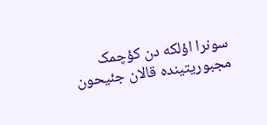سونرا اؤلکه دن کؤچمک مجبوریتینده قالان جئیحون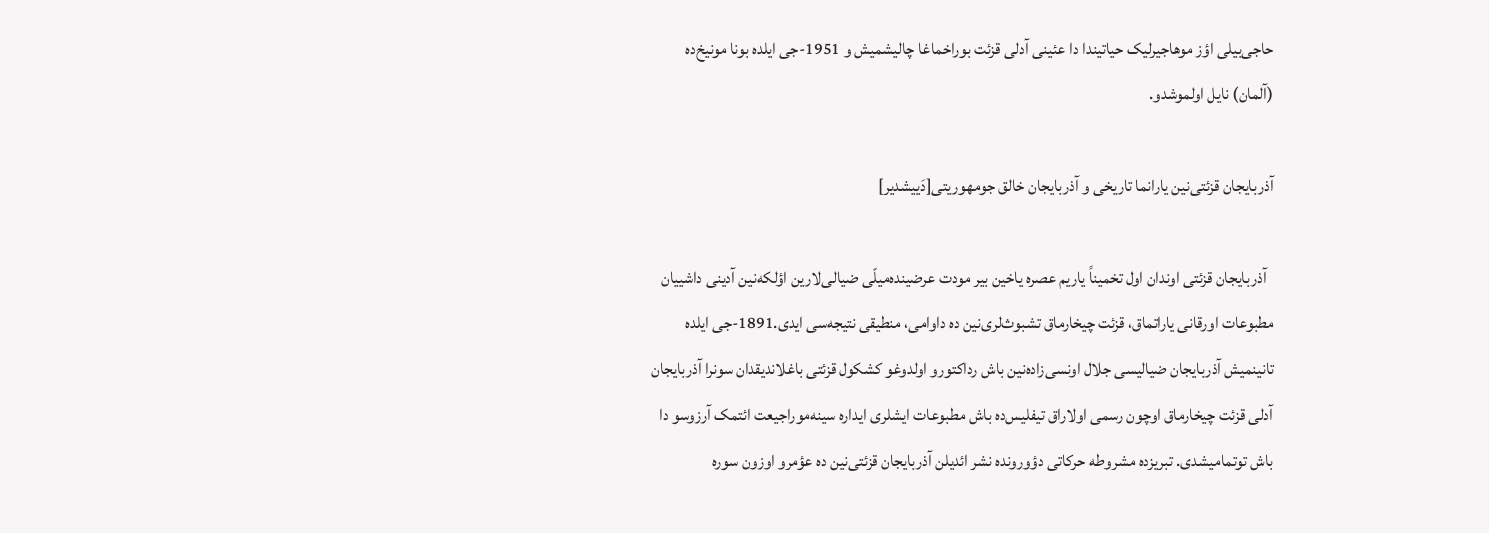حاجی‌بیلی اؤز موهاجیرلیک حیاتیندا دا عئینی آدلی قزئت بوراخماغا چالیشمیش و 1951-جی ایلده بونا مونیخ‌ده (آلمان) نایل اولموشدو.

آذربایجان قزئتی‌نین یارانما تاریخی و آذربایجان خالق جومهوریتی[دَییشدیر]

  آذربایجان قزئتی اوندان اول تخمیناً یاریم عصره یاخین بیر مودت عرضینده‌میلّی ضیالی‌لارین اؤلکه‌نین آدینی داشییان مطبوعات اورقانی یاراتماق، قزئت چیخارماق تشبوث‌لری‌نین ده داوامی، منطیقی نتیجه‌سی ایدی.1891-جی ایلده تانینمیش آذربایجان ضیالیسی جلال اونسی‌زاده‌نین باش رداکتورو اولدوغو کشکول قزئتی باغلاندیقدان سونرا آذربایجان آدلی قزئت چیخارماق اوچون رسمی اولاراق تیفلیس‌ده باش مطبوعات ایشلری ایداره سینه‌موراجیعت ائتمک آرزوسو دا باش توتمامیشدی. تبریزده‌ مشروطه حرکاتی دؤورونده نشر ائدیلن آذربایجان قزئتی‌نین ده عؤمرو اوزون سوره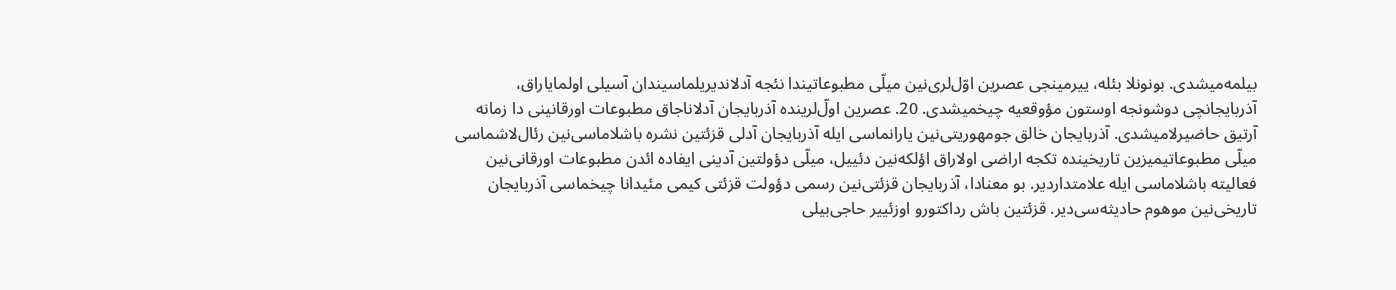بیلمه‌میشدی. بونونلا بئله، ییرمینجی عصرین اوّل‌لری‌نین میلّی مطبوعاتیندا نئجه آدلاندیریلماسیندان آسیلی اولمایاراق، آذربایجانچی دوشونجه اوستون مؤوقعیه چیخمیشدی. 20. عصرین اول‌ّلرینده آذربایجان آدلاناجاق مطبوعات اورقانینی دا زمانه آرتیق حاضیرلامیشدی. آذربایجان خالق جومهوریتی‌نین یارانماسی ایله آذربایجان آدلی قزئتین نشره باشلاماسی‌نین رئال‌لاشماسی میلّی مطبوعاتیمیزین تاریخینده تکجه اراضی اولاراق اؤلکه‌نین دئییل، میلّی دؤولتین آدینی ایفاده ائدن مطبوعات اورقانی‌نین فعالیته باشلاماسی ایله علامتداردیر. بو معنادا، آذربایجان قزئتی‌نین رسمی دؤولت قزئتی کیمی مئیدانا چیخماسی آذربایجان تاریخی‌نین موهوم حادیثه‌سی‌دیر. قزئتین باش رداکتورو اوزئییر حاجی‌بیلی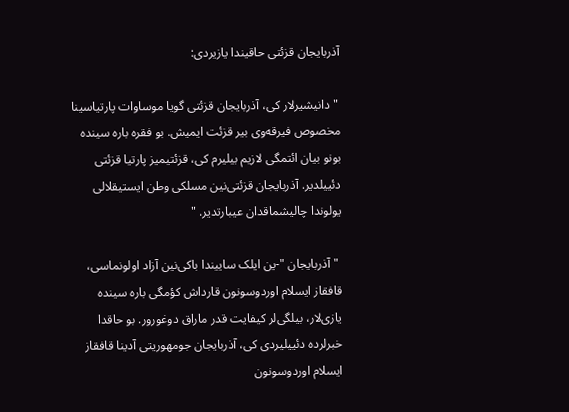آذربایجان قزئتی حاقیندا یازیردی:

 "دانیشیرلار کی، آذربایجان قزئتی گویا موساوات پارتیاسینا مخصوص فیرقه‌وی بیر قزئت ایمیش. بو فقره باره سینده بونو بیان ائتمگی لازیم بیلیرم کی، قزئتیمیز پارتیا قزئتی دئییلدیر. آذربایجان قزئتی‌نین مسلکی وطن ایستیقلالی یولوندا چالیشماقدان عیبارتدیر. "

 " آذربایجان "-ین ایلک ساییندا باکی‌نین آزاد اولونماسی، قافقاز ایسلام اوردوسونون قارداش کؤمگی باره سینده یازی‌لار، بیلگی‌لر کیفایت قدر ماراق دوغورور. بو حاقدا خبرلرده دئییلیردی کی، آذربایجان جومهوریتی آدینا قافقاز ایسلام اوردوسونون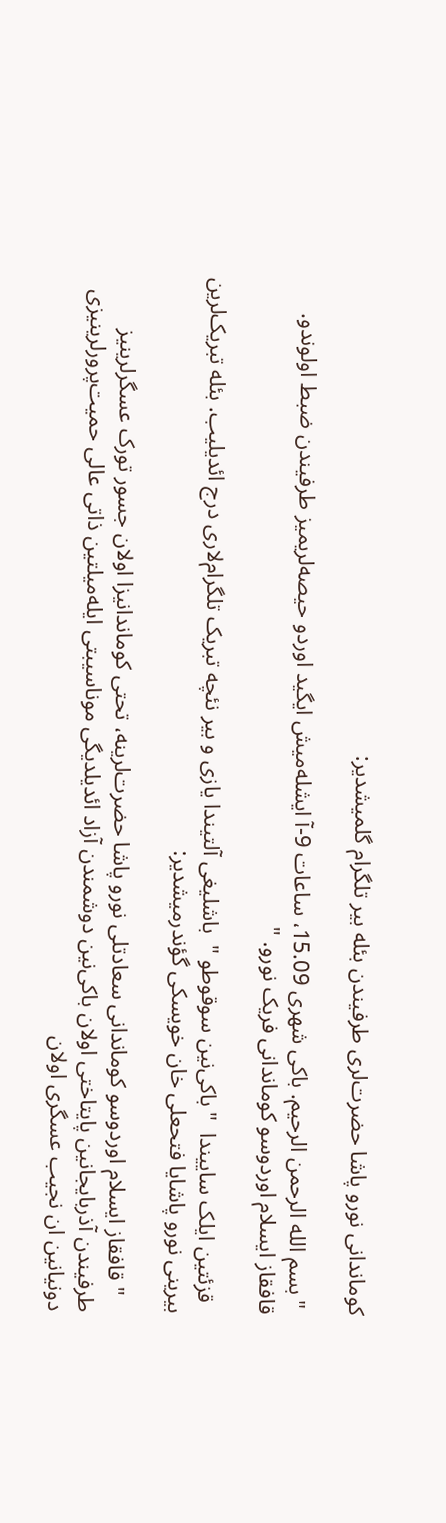کوماندانی نورو پاشا حضرت‌لری طرفیندن بئله بیر تلگرام گلمیشدیر:

 " بسم الله الرحمن الرحیم. باکی شهری 15.09، ساعات 9-آ ایشله‌میش ایگید اوردو حیصه‌لریمیز طرفیندن ضبط اولوندو. قافقاز ایسلام اوردوسو کوماندانی فریک نورو. "

  قزئتین ایلک ساییندا  " باکی‌نین سوقوطو "  باشلیغی آلتیندا یازی و بیر نئچه تبریک تلگرام‌لاری درج ائدیلیب. بئله تبریک‌لرین بیرینی نورو پاشایا فتحعلی خان خویسکی گؤندرمیشدیر:

   " قافقاز ایسلام اوردوسو کوماندانی سعادتلی نورو پاشا حضرت‌لرینه، تحتی کوماندانیزا اولان جسور تورک عسگرلرینیز طرفیندن آذربایجانین پایتاختی اولان باکی‌نین دوشمندن آزاد ائدیلدیگی موناسیبتی ایله‌میلتین ذاتی عالی حمیت‌پرورلرینیزی دونیانین ان نجیب عسگری اولان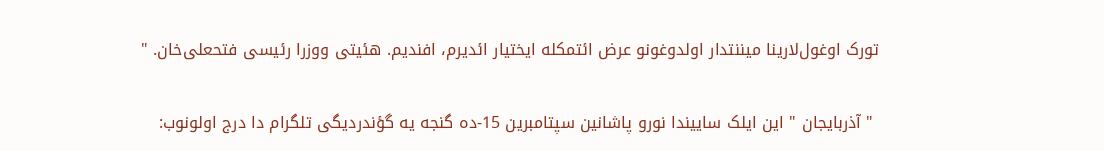تورک اوغول‌لارینا میننتدار اولدوغونو عرض ائتمکله ایختیار ائدیرم، افندیم. هئیتی ووزرا رئیسی فتحعلی‌خان. "

 " آذربایجان " این ایلک ساییندا نورو پاشانین سپتامبرین 15-ده گنجه یه گؤندردیگی تلگرام دا درج اولونوب: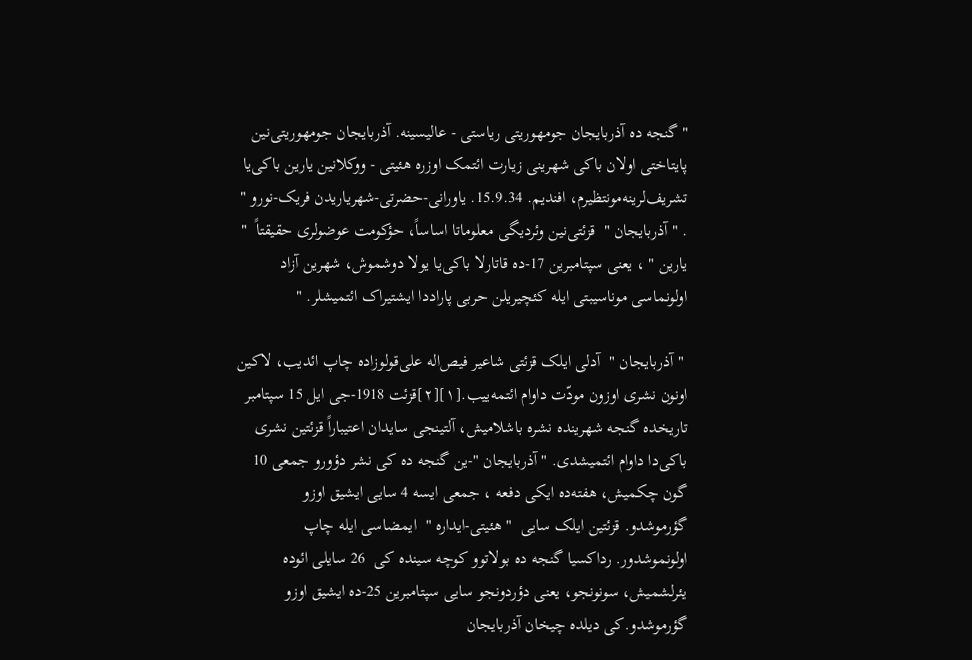" گنجه ده آذربایجان جومهوریتی ریاستی - عالیسینه. آذربایجان جومهوریتی‌نین پایتاختی اولان باکی شهرینی زیارت ائتمک اوزره هئیتی - ووکلانین یارین باکی‌یا تشریف‌لرینه‌مونتظیرم، افندیم. 15.9.34. یاورانی-حضرتی-شهریاریدن فریک-نورو " . " آذربایجان "  قزئتی‌نین وئردیگی معلوماتا اساساً، حؤکومت عوضولری حقیقتاً  " یارین " ، یعنی سپتامبرین 17-ده قاتارلا باکی‌یا یولا دوشموش، شهرین آزاد اولونماسی موناسیبتی ایله کئچیریلن حربی پاراددا ایشتیراک ائتمیشلر. "

 " آذربایجان "  آدلی ایلک قزئتی شاعیر فیص‌اله علی‌قولوزاده چاپ ائدیب، لاکین اونون نشری اوزون مودّت داوام ائتمه‌ییب.[۱][۲]قزئت 1918-جی ایل 15 سپتامبر تاریخده گنجه شهرینده نشره باشلامیش، آلتینجی سایدان اعتیباراً قزئتین نشری باکی‌دا داوام ائتمیشدی. " آذربایجان "-ین گنجه ده کی نشر دؤورو جمعی 10 گون چکمیش، هفته‌ده ایکی دفعه ، جمعی ایسه 4 سایی ایشیق اوزو گؤرموشدو. قزئتین ایلک سایی  " هئیتی-ایداره "  ایمضاسی ایله چاپ اولونموشدور. رداکسیا گنجه ده بولاتوو کوچه سینده کی  26 سایلی ائوده یئرلشمیش، سونونجو، یعنی دؤردونجو سایی سپتامبرین 25-ده ایشیق اوزو گؤرموشدو.کی دیلده چیخان آذربایجان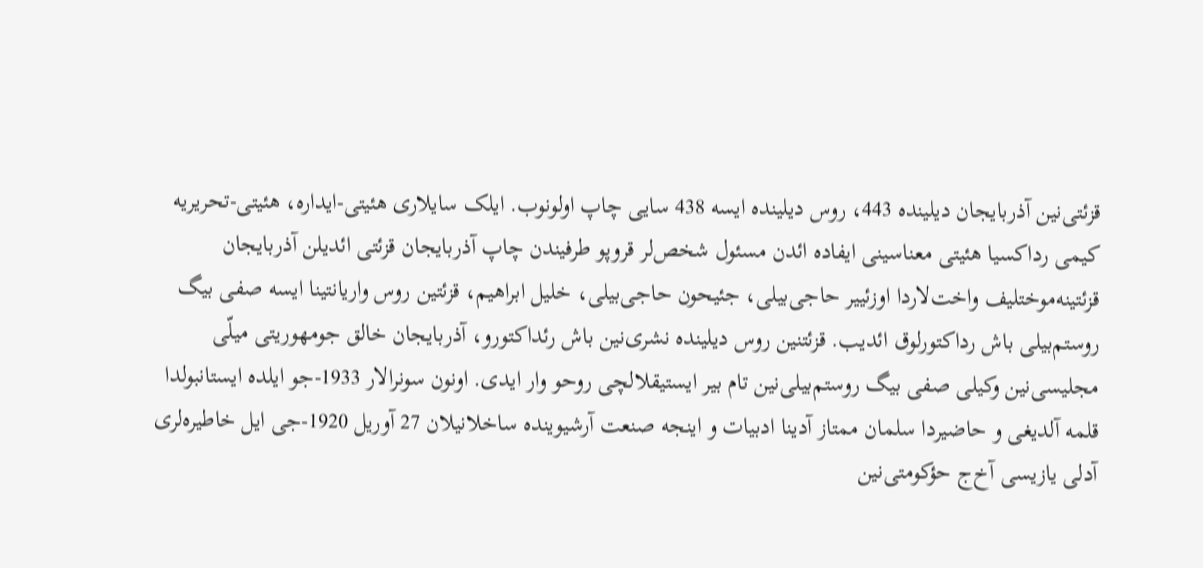قزئتی‌نین آذربایجان دیلینده 443، روس دیلینده ایسه 438 سایی چاپ اولونوب. ایلک سایلاری هئیتی-ایداره، هئیتی-تحریریه کیمی رداکسیا هئیتی معناسینی ایفاده ائدن مسئول شخص‌لر قروپو طرفیندن چاپ آذربایجان قزئتی ائدیلن آذربایجان قزئتینه‌موختلیف واخت‌لاردا اوزئییر حاجی‌بیلی، جئیحون حاجی‌بیلی، خلیل ابراهیم، قزئتین روس واریانتینا ایسه صفی بیگ روستم‌بیلی باش رداکتورلوق ائدیب. قزئتنین روس دیلینده نشری‌نین باش رئداکتورو، آذربایجان خالق جومهوریتی میلّی مجلیسی‌نین وکیلی صفی بیگ روستم‌بیلی‌نین تام بیر ایستیقلالچی روحو وار ایدی. اونون سونرالار 1933-جو ایلده ایستانبولدا قلمه آلدیغی و حاضیردا سلمان ممتاز آدینا ادبیات و اینجه صنعت آرشیوینده ساخلانیلان 27 آوریل 1920-جی ایل خاطیره‌لری آدلی یازیسی آخ‌ج حؤکومتی‌نین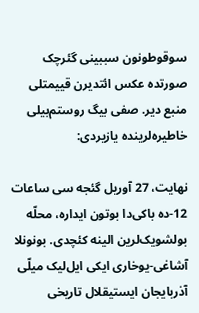سوقوطونون سببینی گئرچک صورتده عکس ائتدیرن قییمتلی منبع دیر. صفی بیگ روستم‌بیلی خاطیره‌لرینده یازیردی:

نهایت، 27 آوریل گئجه سی ساعات 12-ده باکی‌دا بوتون ایداره، محلّه بولشویک‌لرین الینه کئچدی. بونونلا آشاغی-یوخاری ایکی‌ ایل‌لیک میلّی آذربایجان ایستیقلال تاریخی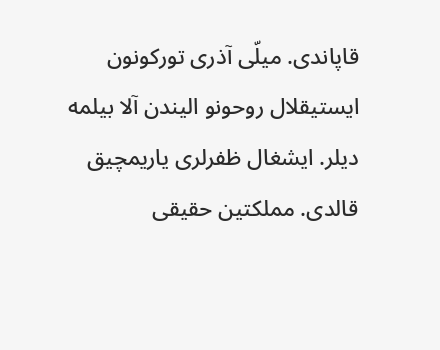قاپاندی. میلّی آذری تورکونون ایستیقلال روحونو الیندن آلا بیلمه دیلر. ایشغال ظفرلری یاریمچیق قالدی. مملکتین حقیقی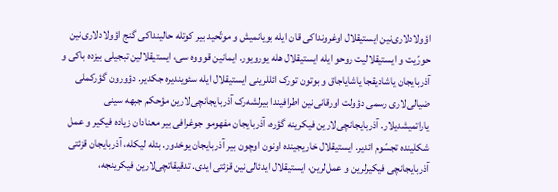اؤولادلاری‌نین ایستیقلال اوغرونداکی قان ایله بویانمیش و موتّحید بیر کوتله حالینداکی گنج اؤولادلاری‌نین حورّیت و ایستیقلالیت روحو ایله ایستیقلال هله یورویور. ایمانین قوووه سی، ایستیقلالین تبجیلی بیزده باکی و آذربایجان یاشادیقجا یاشایاجاق و بوتون تورک ائللرینی ایستیقلال ایله سئویندیره جکدیر. دؤورون گؤرکملی ضیالی‌لاری رسمی دؤولت اورقانی‌نین اطرافیندا بیرلشه‌رک آذربایجانچی‌لارین مؤحکم جبهه سینی یاراتمیشدیلار. آذربایجانچی‌لارین فیکرینه گؤره، آذربایجان مفهومو جوغرافی بیر معنادان زیاده فیکیر و عمل شکلینده تجسّوم ائدیر. ایستیقلال خاریجینده اونون اوچون بیر آذربایجان یوخدور. بئله لیکله، آذربایجان قزئتی آذربایجانچی فیکیرلرین و عمل‌لرین، ایستیقلال ایدئالی‌نین قزئتی ایدی. تدقیقاتچی‌لارین فیکرینجه،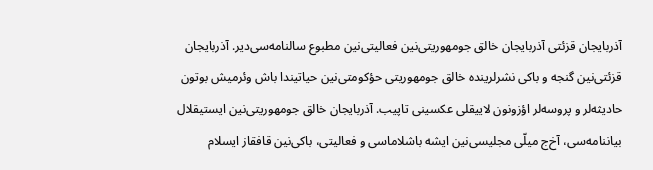آذربایجان قزئتی آذربایجان خالق جومهوریتی‌نین فعالیتی‌نین مطبوع سالنامه‌سی‌دیر. آذربایجان قزئتی‌نین گنجه و باکی نشرلرینده خالق جومهوریتی حؤکومتی‌نین حیاتیندا باش وئرمیش بوتون حادیثه‌لر و پروسه‌لر اؤزونون لاییقلی عکسینی تاپیب. آذربایجان خالق جومهوریتی‌نین ایستیقلال بیاننامه‌سی، آخ‌ج میلّی مجلیسی‌نین ایشه باشلاماسی و فعالیتی، باکی‌نین قافقاز ایسلام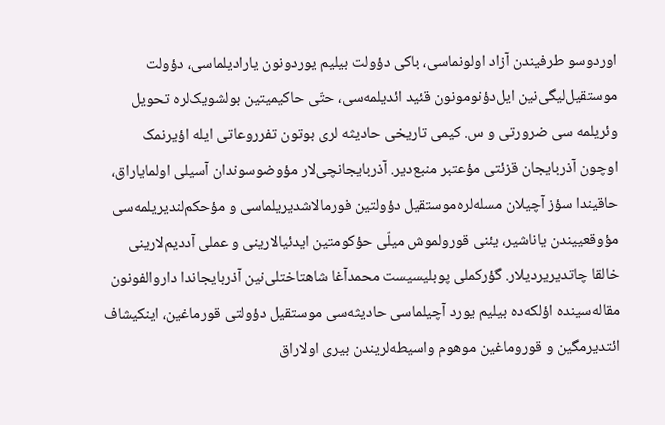اوردوسو طرفیندن آزاد اولونماسی، باکی دؤولت بیلیم یوردونون یارادیلماسی، دؤولت موستقیل‌لیگی‌نین ایل‌دؤنومونون قئید ائدیلمه‌سی، حتّی حاکیمیتین بولشویک‌لره تحویل وئریلمه سی ضرورتی و س. کیمی تاریخی حادیثه لری بوتون تفرروعاتی ایله اؤیرنمک اوچون آذربایجان قزئتی مؤعتبر منبع‌دیر. آذربایجانچی‌لار مؤوضوسوندان آسیلی اولمایاراق، حاقیندا سؤز آچیلان مسله‌لره‌موستقیل دؤولتین فورمالاشدیریلماسی و مؤحکم‌لندیریلمه‌سی مؤوقعییندن یاناشیر، یئنی قورولموش میلّی حؤکومتین ایدئیالارینی و عملی آددیم‌لارینی خالقا چاتدیریردیلار. گؤرکملی پوبلیسیست محمدآغا شاهتاختلی‌نین آذربایجاندا داروالفونون مقاله‌سینده اؤلکه‌ده بیلیم یورد آچیلماسی حادیثه‌سی موستقیل دؤولتی قورماغین، اینکیشاف ائتدیرمگین و قوروماغین موهوم واسیطه‌لریندن بیری اولاراق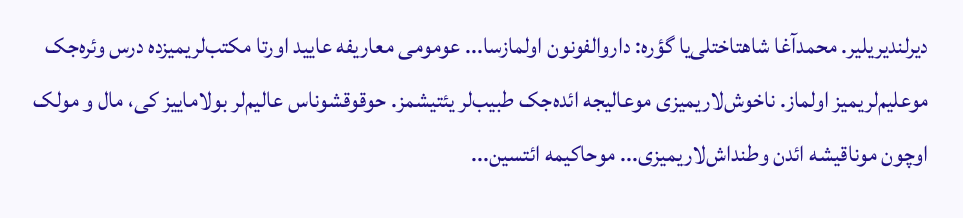دیرلندیریلیر. محمدآغا شاهتاختلی‌یا گؤره: داروالفونون اولمازسا... عومومی معاریفه عایید اورتا مکتب‌لریمیزده درس وئره‌جک موعلیم‌لریمیز اولماز. ناخوش‌لاریمیزی موعالیجه ائده‌جک طبیب‌لر یئتیشمز. حوقوقشوناس عالیم‌لر بولاماییز کی، مال و مولک اوچون موناقیشه ائدن وطنداش‌لاریمیزی... موحاکیمه ائتسین...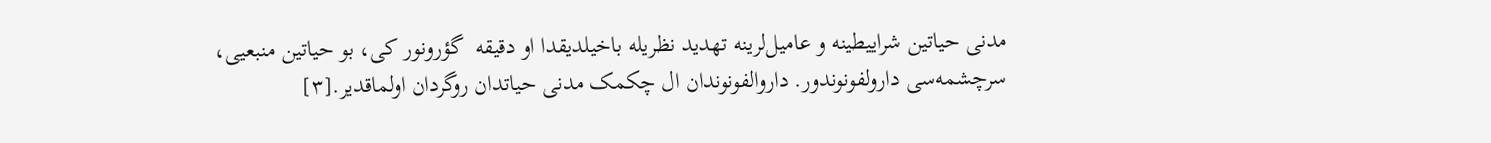مدنی حیاتین شراییطینه و عامیل‌لرینه تهدید نظریله باخیلدیقدا او دقیقه  گؤرونور کی، بو حیاتین منبعیی، سرچشمه‌سی دارولفونوندور. داروالفونوندان ال چکمک مدنی حیاتدان روگردان اولماقدیر.[۳]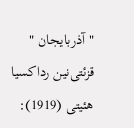" آذربایجان "  قزئتی‌نین رداکسیا هئیتی (1919):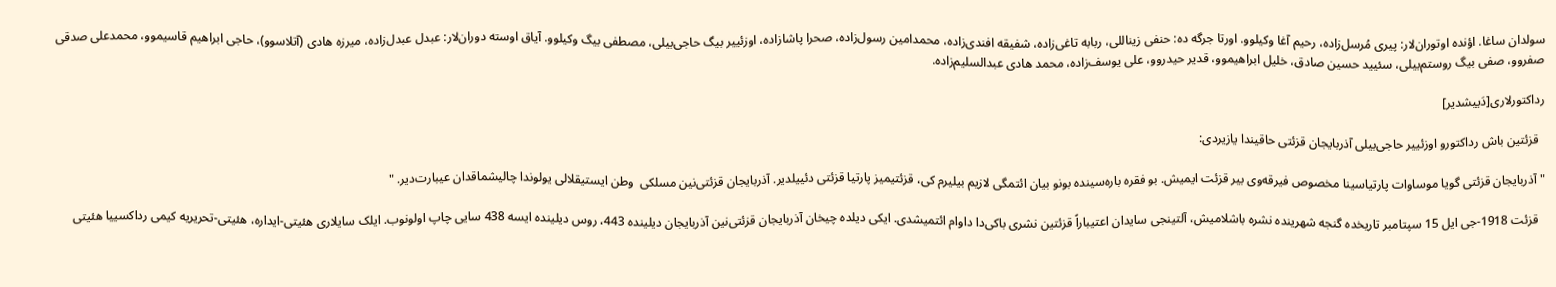سولدان ساغا. اؤنده اوتوران‌لار: پیری مُرسل‌زاده، رحیم آغا وکیلوو. اورتا جرگه ده: حنفی زیناللی، ربابه تاغی‌زاده، شفیقه افندی‌زاده، محمدامین رسول‌زاده، صحرا پاشازاده، اوزئییر بیگ حاجی‌بیلی، مصطفی بیگ وکیلوو. آیاق اوسته دوران‌لار: عبدل عبدل‌زاده، میرزه هادی (آتلاسوو)، حاجی‌ ابراهیم قاسیموو، محمدعلی صدقی صفروو، صفی بیگ روستم‌بیلی، سئیید حسین صادق، خلیل ابراهیموو، قدیر حیدروو، علی یوسف‌زاده، محمد هادی عبدالسلیم‌زاده.

رداکتورلاری[دَییشدیر]

  قزئتین باش رداکتورو اوزئییر حاجی‌بیلی آذربایجان قزئتی حاقیندا یازیردی:

" آذربایجان قزئتی گویا موساوات پارتیاسینا مخصوص فیرقه‌وی بیر قزئت ایمیش. بو فقره باره‌سینده بونو بیان ائتمگی لازیم بیلیرم کی، قزئتیمیز پارتیا قزئتی دئییلدیر. آذربایجان قزئتی‌نین مسلکی  وطن ایستیقلالی یولوندا چالیشماقدان عیبارت‌دیر. "

  قزئت 1918-جی ایل 15 سپتامبر تاریخده گنجه شهرینده نشره باشلامیش، آلتینجی سایدان اعتیباراً قزئتین نشری باکی‌دا داوام ائتمیشدی. ایکی دیلده چیخان آذربایجان قزئتی‌نین آذربایجان دیلینده 443، روس دیلینده ایسه 438 سایی چاپ اولونوب. ایلک سایلاری هئیتی-ایداره، هئیتی-تحریریه کیمی رداکسییا هئیتی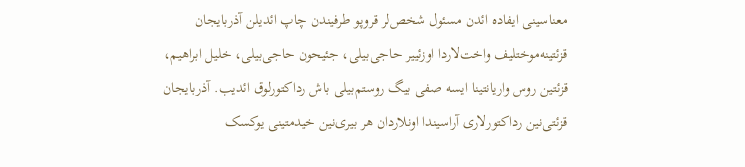معناسینی ایفاده ائدن مسئول شخص‌لر قروپو طرفیندن چاپ ائدیلن آذربایجان قزئتینه‌موختلیف واخت‌لاردا اوزئییر حاجی‌بیلی، جئیحون حاجی‌بیلی، خلیل ابراهیم، قزئتین روس واریانتینا ایسه صفی بیگ روستم‌بیلی باش رداکتورلوق ائدیب. آذربایجان قزئتی‌نین رداکتورلاری آراسیندا اونلاردان هر بیری‌نین خیدمتینی یوکسک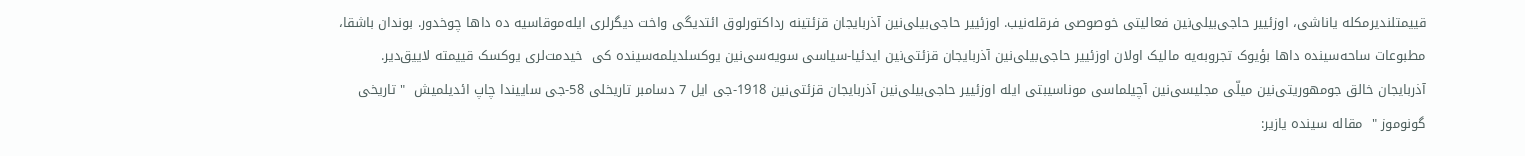قییمتلندیرمکله یاناشی، اوزئییر حاجی‌بیلی‌نین فعالیتی خوصوصی فرقله‌نیب. اوزئییر حاجی‌بیلی‌نین آذربایجان قزئتینه رداکتورلوق ائتدیگی واخت دیگرلری ایله‌موقاسیه ده داها چوخدور. بوندان باشقا، مطبوعات ساحه‌سینده داها بؤیوک تجروبه‌یه‌ مالیک اولان اوزئییر حاجی‌بیلی‌نین آذربایجان قزئتی‌نین ایدئیا-سیاسی سویه‌سی‌نین یوکسلدیلمه‌سینده کی  خیدمت‌لری یوکسک قییمته لاییق‌دیر. آذربایجان خالق جومهوریتی‌نین میلّی مجلیسی‌نین آچیلماسی موناسیبتی ایله اوزئییر حاجی‌بیلی‌نین آذربایجان قزئتی‌نین 1918-جی ایل 7 دسامبر تاریخلی 58-جی ساییندا چاپ ائدیلمیش  " تاریخی گونوموز "  مقاله سینده یازیر: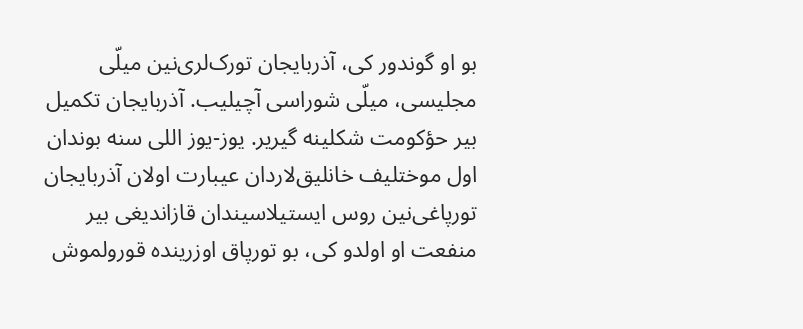بو او گوندور کی، آذربایجان تورک‌لری‌نین میلّی مجلیسی، میلّی شوراسی آچیلیب. آذربایجان تکمیل بیر حؤکومت شکلینه گیریر. یوز-یوز اللی سنه بوندان اول موختلیف خانلیق‌لاردان عیبارت اولان آذربایجان تورپاغی‌نین روس ایستیلاسیندان قازاندیغی بیر منفعت او اولدو کی، بو تورپاق اوزرینده قورولموش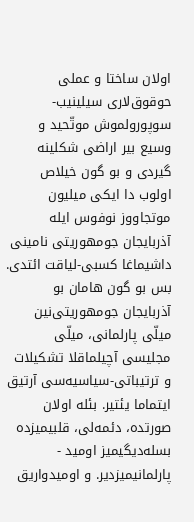اولان ساختا و عملی حوقوق‌لاری سیلینیب-سوپورولموش موتّحید و وسیع بیر اراضی شکلینه گیردی و بو گون خیلاص اولوب دا ایکی میلیون موتجاووز نوفوس ایله آذربایجان جومهوریتی نامینی داشیماغا کسبی-لیاقت ائتدی. بس بو گون هامان بو آذربایجان جومهوریتی‌نین میلّی پارلمانی، میلّی مجلیسی آچیلماقلا تشکیلات و ترتیباتی-سیاسیه‌سی آرتیق ایتماما یئتیر. بئله اولان صورتده، دئمه‌لی، قلبیمیزده بسله‌دیگیمیز اومید - پارلمانیمیزدیر. و اومیدواریق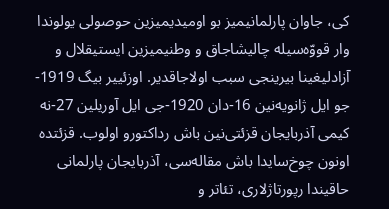کی، جاوان پارلمانیمیز بو اومیدیمیزین حوصولی یولوندا وار قووّه‌سیله چالیشاجاق و وطنیمیزین ایستیقلال و آزادلیغینا بیرینجی سبب اولاجاقدیر. اوزئییر بیگ 1919-جو ایل ژانویه‌نین 16-دان 1920-جی ایل آوریلین 27-نه کیمی آذربایجان قزئتی‌نین باش رداکتورو اولوب. قزئتده اونون چوخ‌سایدا باش مقاله‌سی، آذربایجان پارلمانی‌ حاقیندا رپورتاژلاری، تئاتر و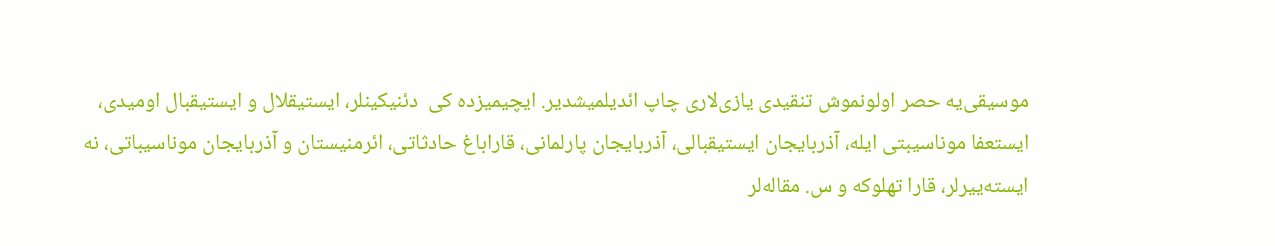موسیقی‌یه حصر اولونموش تنقیدی یازی‌لاری چاپ ائدیلمیشدیر. ایچیمیزده کی  دئنیکینلر، ایستیقلال و ایستیقبال اومیدی، ایستعفا موناسیبتی‌ ایله، آذربایجان ایستیقبالی، آذربایجان پارلمانی، قاراباغ حادثاتی، ائرمنیستان و آذربایجان موناسیباتی، نه ایسته‌ییرلر، قارا تهلوکه و س. مقاله‌لر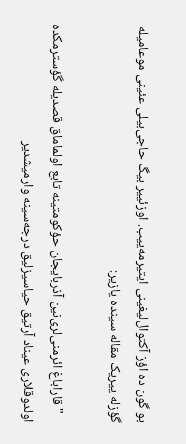بو گون ده اؤز آکتوال‌لیغینی ایتیرمه‌ییب. اوزئییر بیگ حاجی‌بیلی عئینی موعامیله گؤزله ییریک مقاله سینده یازیر:

   " قاراباغ ائرمنی‌لری‌نین آذربایجان حؤکومتینه تابع اولماماق قصدیله گؤسترمکده اولدوقلاری عیناد آرتیق حیاسیزلیق درجه‌سینه وارمیشدیر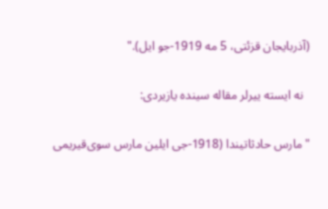(آذربایجان قزئتی، 5 مه 1919-جو ایل)."

  نه ایسته ییرلر مقاله سینده یازیردی:

"مارس حادثاتیندا (1918-جی ایلین مارس سوی‌قیریمی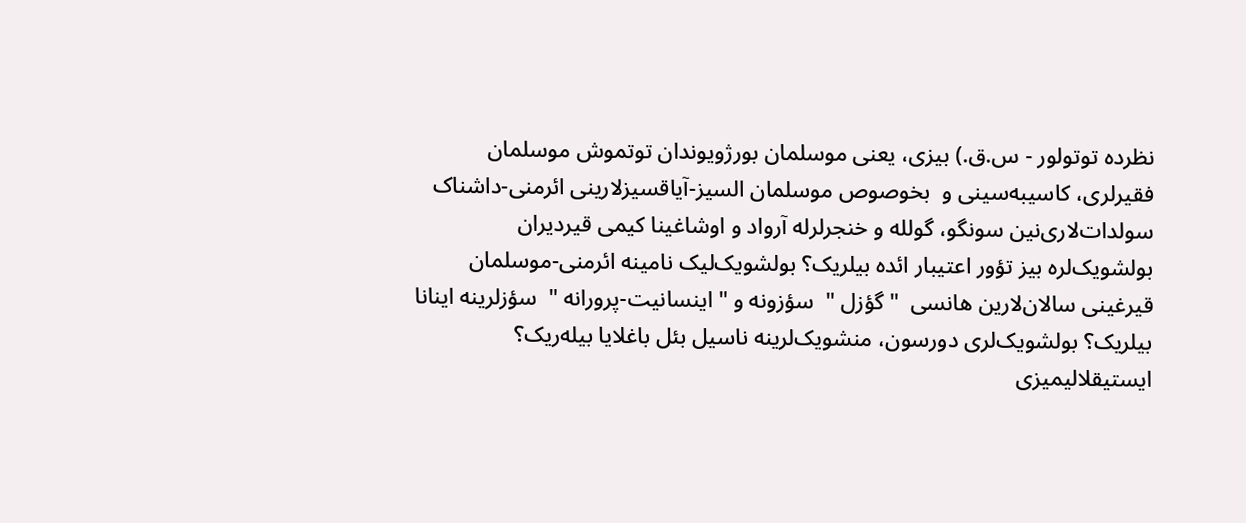نظرده توتولور - س.ق.) بیزی، یعنی موسلمان بورژویوندان توتموش موسلمان فقیرلری، کاسیبه‌سینی و  بخوصوص موسلمان السیز-آیاقسیزلارینی ائرمنی-داشناک سولدات‌لاری‌نین سونگو، گولله و خنجرلرله آرواد و اوشاغینا کیمی قیردیران بولشویک‌لره بیز تؤور اعتیبار ائده بیلریک؟ بولشویک‌لیک نامینه ائرمنی-موسلمان قیرغینی سالان‌لارین هانسی  " گؤزل "  سؤزونه و " اینسانیت-پرورانه "  سؤزلرینه اینانا بیلریک؟ بولشویک‌لری دورسون، منشویک‌لرینه ناسیل بئل باغلایا بیله‌ریک؟ ایستیقلالیمیزی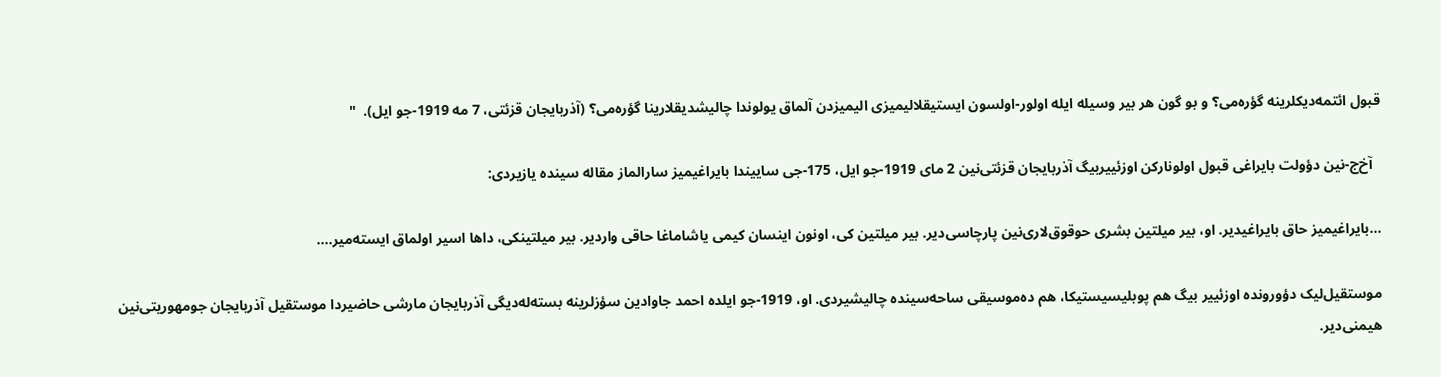قبول ائتمه‌دیکلرینه گؤره‌می؟ و بو گون هر بیر وسیله ایله اولور-اولسون ایستیقلالیمیزی الیمیزدن آلماق یولوندا چالیشدیقلارینا گؤره‌می؟ (آذربایجان قزئتی، 7 مه 1919-جو ایل).  "

  آخ‌ج-نین دؤولت بایراغی قبول اولونارکن اوزئییربیگ آذربایجان قزئتی‌نین 2 مای 1919-جو ایل، 175-جی ساییندا بایراغیمیز سارالماز مقاله سینده یازیردی:

...بایراغیمیز حاق بایراغیدیر. او، بیر میلتین بشری حوقوق‌لاری‌نین پارچاسی‌دیر. بیر میلتین کی، اونون اینسان کیمی یاشاماغا حاقی واردیر. بیر میلتینکی، داها اسیر اولماق ایسته‌میر....

موستقیل‌لیک دؤورونده اوزئییر بیگ هم پوبلیسیستیکا، هم ده‌موسیقی ساحه‌سینده چالیشیردی. او، 1919-جو ایلده احمد جاوادین سؤزلرینه بسته‌له‌دیگی آذربایجان مارشی حاضیردا موستقیل آذربایجان جومهوریتی‌نین هیمنی‌دیر.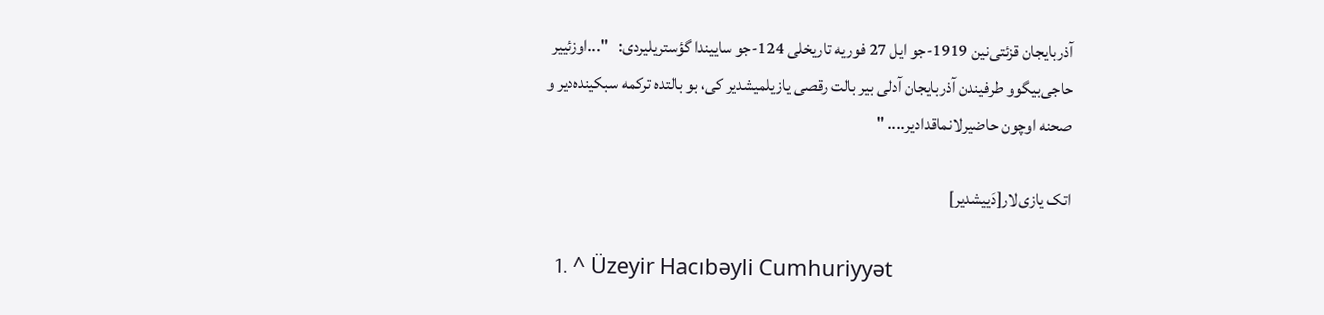آذربایجان قزئتی‌نین 1919-جو ایل 27 فوریه تاریخلی 124-جو ساییندا گؤستریلیردی:   "...اوزئییر حاجی‌بیگوو طرفیندن آذربایجان آدلی بیر بالت رقصی یازیلمیشدیر کی، بو بالتده ترکمه سبکینده‌دیر و صحنه اوچون حاضیرلانماقدادیر.... "

اتک یازی‌لار[دَییشدیر]

  1. ^ Üzeyir Hacıbəyli Cumhuriyyət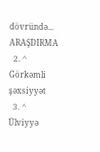dövründə... ARAŞDIRMA
  2. ^ Görkəmli şəxsiyyət
  3. ^ Ülviyyə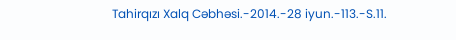Tahirqızı Xalq Cəbhəsi.-2014.-28 iyun.-113.-S.11.